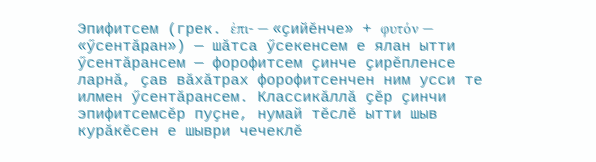Эпифитсем (грек. ἐπι- — «ҫийӗнче» + φυτόν — «ӳсентӑҏан») — шӑтса ӳсекенсем е ялан ытти ӳсентӑрансем — форофитсем ҫинче ҫирӗпленсе ларнӑ, ҫав вӑхӑтрах форофитсенчен ним усси те илмен ӳсентӑрансем. Классикӑллӑ ҫӗр ҫинчи эпифитсемсӗр пуҫне, нумай тӗслӗ ытти шыв курӑкӗсен е шыври чечеклӗ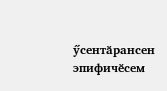ӳсентӑрансен эпифичӗсем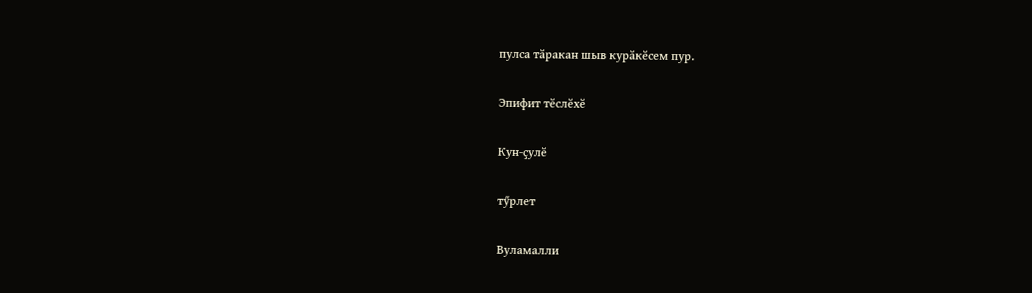пулса тӑракан шыв курӑкӗсем пур.

Эпифит тӗслӗхӗ

Кун-ҫулӗ

тӳрлет

Вуламалли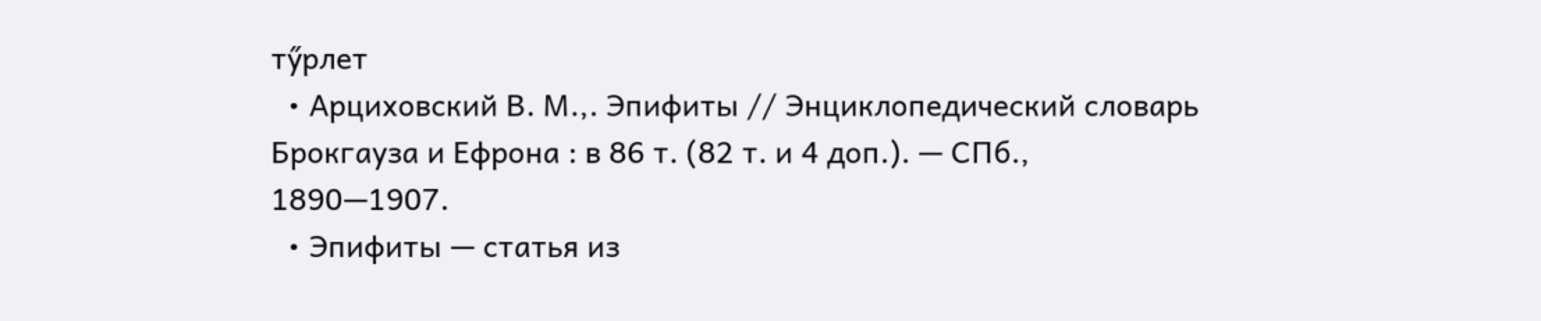тӳрлет
  • Арциховский В. М.,. Эпифиты // Энциклопедический словарь Брокгауза и Ефрона : в 86 т. (82 т. и 4 доп.). — СПб., 1890—1907.
  • Эпифиты — статья из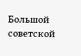Большой советской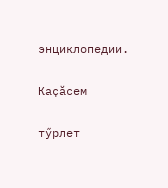энциклопедии.

Каҫӑсем

тӳрлет